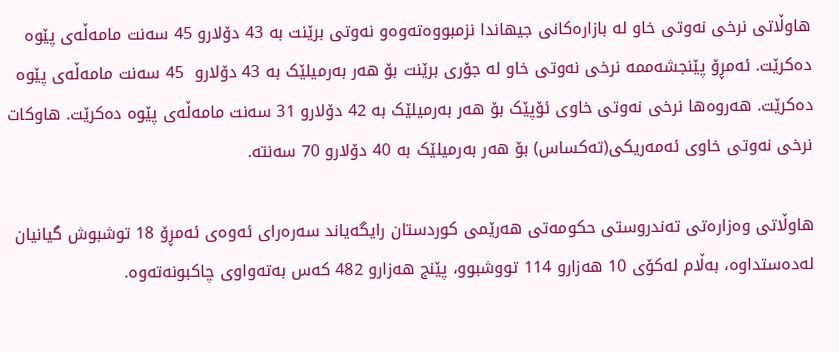هاوڵاتى نرخى نه‌وتى خاو له‌ بازاره‌کانی جیهاندا نزمبووه‌ته‌وه‌و نه‌وتى برێنت به‌ 43 دۆلارو 45 سه‌نت مامه‌ڵه‌ى پێوه‌ ده‌کرێت. ئه‌مڕۆ پێنجشه‌ممه‌ نرخى نه‌وتى خاو له‌ جۆرى برێنت بۆ هه‌ر به‌رمیلێک به‌ 43 دۆلارو  45 سه‌نت مامه‌ڵه‌ى پێوه‌ ده‌کرێت. هه‌روه‌ها نرخى نه‌وتى خاوى ئۆپێک بۆ هه‌ر به‌رمیلێک به‌ 42 دۆلارو 31 سه‌نت مامه‌ڵه‌ى پێوه‌ ده‌کرێت. هاوکات نرخى نه‌وتى خاوى ئه‌مه‌ریکى(ته‌کساس) بۆ هه‌ر به‌رمیلێک به‌ 40 دۆلارو 70 سه‌نته‌.

هاوڵاتى وه‌زاره‌تى ته‌ندروستى حکومه‌تى هه‌رێمى کوردستان رایگه‌یاند سه‌ره‌راى ئه‌وه‌ى ئه‌مڕۆ 18 توشبوش گیانیان له‌ده‌ستداوه‌، به‌ڵام له‌کۆى 10 هه‌زارو 114 تووشبوو، پێنج هه‌زارو 482 که‌س به‌ته‌واوى چاکبونه‌ته‌وه‌.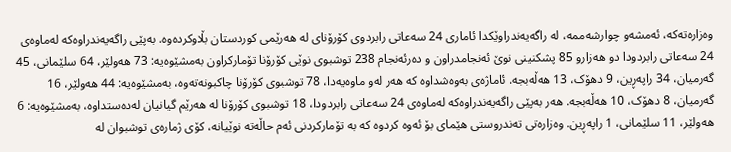وه‌زاره‌ته‌که‌، ئه‌مشه‌و چوارشه‌ممه‌، له‌ راگه‌یه‌ندراوێکدا ئامارى 24 سه‌عاتى رابردوى کۆرۆناى له‌ هه‌رێمى کوردستان بڵاوکرده‌وه‌. به‌پێى راگه‌یه‌ندراوه‌که‌ له‌ماوه‌ى 24 سه‌عاتى رابردودا دو هه‌زارو 85 پشکنینى نوێ ئه‌نجامدراون و ده‌رئه‌نجام 238 توشبوى نوێى کۆرۆنا تۆمارکراون به‌مشێوه‌یه‌: 73 هه‌ولێر، 64 سلێمانی، 45 گه‌رمیان، 34 راپه‌ڕین، 9 دهۆک، 13 هه‌ڵه‌بجه‌. ئاماژه‌ى به‌وه‌شداوه‌ که‌ هه‌ر له‌و ماوه‌یه‌دا، 78 توشبوى کۆرۆنا چاکبونه‌ته‌وه‌، به‌مشێوه‌یه‌: 44 هه‌ولێر، 16 گه‌رمیان، 8 دهۆک، 10 هه‌ڵه‌بجه‌. هه‌ر به‌پێى راگه‌یه‌ندراوه‌که‌ له‌ماوه‌ى 24 سه‌عاتى رابردودا، 18 توشبوى کۆرۆنا له‌ هه‌رێم گیانیان له‌ده‌ستداوه‌، به‌مشێوه‌یه‌: 6 هه‌ولێر، 11 سلێمانی، 1 راپه‌ڕین. وه‌زاره‌تى ته‌ندروستى هێماى بۆ ئه‌وه‌ کردوه‌ که‌ به‌ تۆمارکردنى ئه‌م حاڵه‌ته‌ نوێیانه‌، کۆى ژماره‌ى توشبوان له‌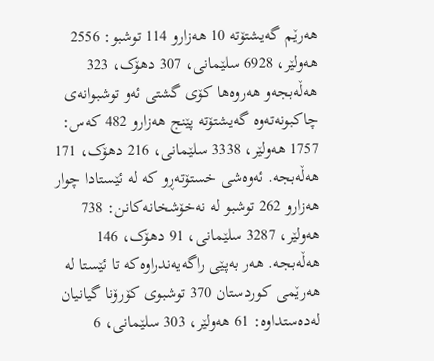هه‌رێم گه‌یشتۆته‌ 10 هه‌زارو 114 توشبو: 2556 هه‌ولێر، 6928 سلێمانی، 307 دهۆک، 323 هه‌ڵه‌بجه‌و هه‌روه‌ها کۆى گشتى ئه‌و توشبوانه‌ى چاکبونه‌ته‌وه‌ گه‌یشتۆته‌ پێنج هه‌زارو 482 که‌س: 1757 هه‌ولێر، 3338 سلێمانی، 216 دهۆک، 171 هه‌ڵه‌بجه‌. ئه‌وه‌شى خستۆته‌ڕو که‌ له‌ ئێستادا چوار هه‌زارو 262 توشبو له‌ نه‌خۆشخانه‌کانن: 738 هه‌ولێر، 3287 سلێمانی، 91 دهۆک، 146 هه‌ڵه‌بجه‌. هه‌ر به‌پێى راگه‌یه‌ندراوه‌که‌ تا ئێستا له‌ هه‌رێمى کوردستان 370 توشبوى کۆرۆنا گیانیان له‌ده‌ستداوه‌: 61 هه‌ولێر، 303 سلێمانی، 6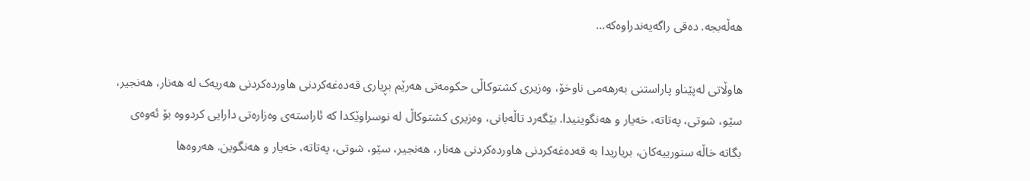هه‌ڵه‌بجه‌. ده‌قى راگه‌یه‌ندراوه‌که‌...

هاوڵاتى له‌پێناو پاراستنى به‌رهه‌مى ناوخۆ، وه‌زیرى کشتوکاڵى حکومه‌تى هه‌رێم بڕیارى قه‌ده‌غه‌کردنى هاورده‌کردنى هه‌ریه‌ک له‌ هه‌نار، هه‌نجیر، سێو، شوتی، په‌تاته‌، خه‌یار و هه‌نگوینیدا. بێگه‌رد تاڵه‌بانى، وه‌زیرى کشتوکاڵ له‌ نوسراوێکدا که‌ ئاراسته‌ى وه‌زاره‌تى دارایى کردووه‌ بۆ ئه‌وه‌ى بگاته‌ خاڵه‌ سنورییه‌کان، بریاریدا به‌ قه‌ده‌غه‌کردنى هاورده‌کردنى هه‌نار، هه‌نجیر، سێو، شوتی، په‌تاته‌، خه‌یار و هه‌نگوین. هه‌روه‌ها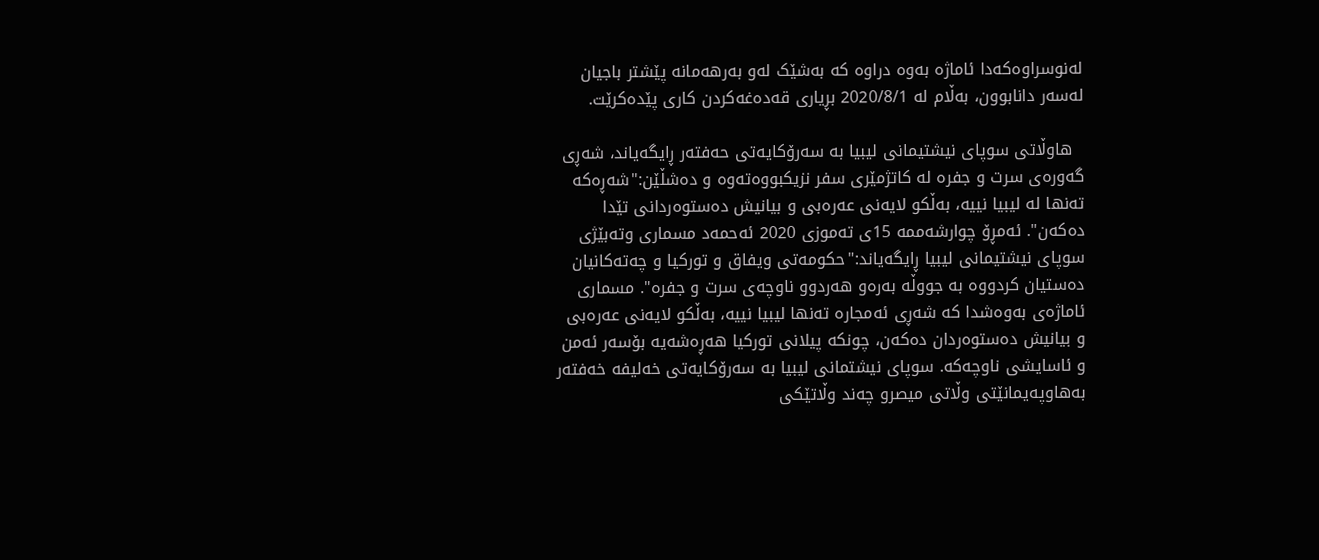له‌نوسراوه‌که‌دا ئاماژه‌ به‌وه‌ دراوه‌ که‌ به‌شێک له‌و به‌رهه‌مانه‌ پێشتر باجیان له‌سه‌ر دانابوون، به‌ڵام له‌ 2020/8/1 بڕیارى قه‌ده‌غه‌کردن کارى پێده‌کرێت.

  هاوڵاتى سوپاى نیشتیمانى لیبیا به‌ سه‌رۆکایه‌تى حه‌فته‌ر ڕایگه‌یاند، شه‌ڕى گه‌وره‌ى سرت و جفره‌ له‌ کاتژمێرى سفر نزیکبووه‌ته‌وه‌ و ده‌شڵێن:"شه‌ڕه‌که‌ ته‌نها له‌ لیبیا نییه‌، به‌ڵکو لایه‌نى عه‌ره‌بى و بیانیش ده‌ستوه‌ردانى تێدا ده‌که‌ن". ئه‌مڕۆ چوارشه‌ممه‌ 15ى ته‌موزى 2020 ئه‌حمه‌د مسمارى وته‌بێژى سوپاى نیشتیمانى لیبیا ڕایگه‌یاند:"حکومه‌تى ویفاق و تورکیا و چه‌ته‌کانیان ده‌ستیان کردووه‌ به‌ جووڵه‌ به‌ره‌و هه‌ردوو ناوچه‌ى سرت و جفره‌". مسمارى ئاماژه‌ى به‌وه‌شدا که‌ شه‌ڕى ئه‌مجاره‌ ته‌نها لیبیا نییه‌، به‌ڵکو لایه‌نى عه‌ره‌بى و بیانیش ده‌ستوه‌ردان ده‌که‌ن، چونکه‌ پیلانى تورکیا هه‌ڕه‌شه‌یه‌ بۆسه‌ر ئه‌من و ئاسایشى ناوچه‌که‌. سوپاى نیشتمانى لیبیا به‌ سه‌رۆکایه‌تى خه‌لیفه‌ خه‌فته‌ر به‌هاوپه‌یمانێتى وڵاتى میصرو چه‌ند وڵاتێکى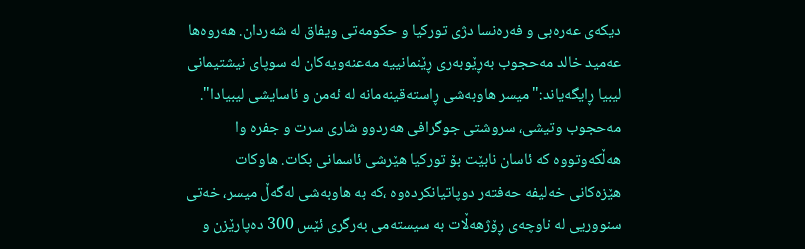دیکه‌ى عه‌ره‌بى و فه‌ره‌نسا دژى تورکیا و حکومه‌تى ویفاق له‌ شه‌ردان. هه‌روه‌ها عه‌مید خالد مه‌حجوب به‌ڕێوبه‌رى ڕێنمانییه‌ مه‌عنه‌ویه‌کان له‌ سوپاى نیشتیمانى لیبیا ڕایگه‌یاند:"میسر هاوبه‌شى ڕاسته‌قینه‌مانه‌ له‌ ئه‌من و ئاسایشى لیبیادا". مه‌حجوب وتیشی، سروشتى جوگرافى هه‌ردوو شارى سرت و جفره‌ وا هه‌ڵکه‌وتووه‌ که‌ ئاسان نابێت بۆ تورکیا هێرشى ئاسمانى بکات. هاوکات هێزه‌کانى خه‌لیفه‌ حه‌فته‌ر دوپاتیانکرده‌وه‌ ،که‌ به‌ هاوبه‌شى له‌گه‌ڵ میسر، خه‌تى سنووریى له‌ ناوچه‌ى ڕۆژهه‌ڵات به‌ سیسته‌مى به‌رگرى ئێس 300 ده‌پارێزن و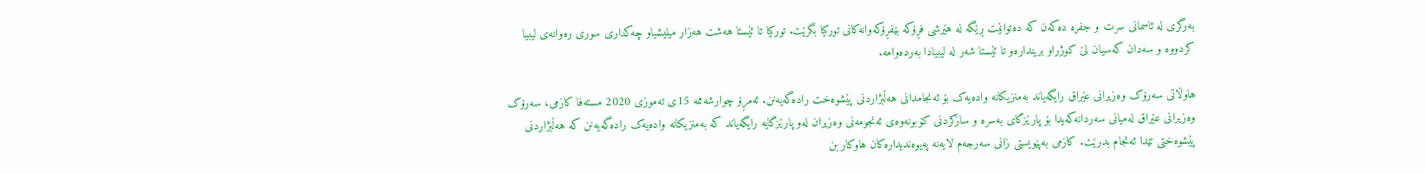به‌رگرى له‌ ئاسمانى سرت و جفره‌ ده‌که‌ن که‌ ده‌توانێت ڕێگه‌ له‌ هێرشى فڕۆکه‌ بێفڕۆکه‌وانه‌کانى تورکیا بگرێت. تورکیا تا ئێستا هه‌شت هه‌زار میلیشیاو چه‌کدارى سورى ره‌وانه‌ى لیبیا کردووه‌ و سه‌دان که‌سیان لێ کوژراو برینداره‌و تا ئێستا شه‌ر له‌ لیبیادا به‌رده‌وامه‌.

هاوڵاتى سه‌رۆک وه‌زیرانى عێراق رایگه‌یاند به‌منزیکانه‌ واده‌یه‌ک بۆ ئه‌نجامدانى هه‌ڵبژاردنى پێشوه‌خت راده‌گه‌یه‌نن. ئه‌مڕۆ چوارشه‌ممه‌ 15ى ته‌موزى 2020 مسته‌فا کازمی، سه‌رۆک وه‌زیرانى عێراق له‌میانى سه‌ردانه‌که‌یدا بۆ پارێزگاى به‌سره‌ و سازکردنى کۆبونه‌وه‌ى ئه‌نجومه‌نى وه‌زیران له‌و پارێزگایه‌ رایگه‌یاند که‌ به‌منزیکانه‌ واده‌یه‌ک راده‌گه‌یه‌نن که‌ هه‌ڵبژاردنى پێشوه‌ختى تێدا ئه‌نجام بدرێت. کازمى به‌پێویستى زانى سه‌رجه‌م لایه‌نه‌ په‌یوه‌ندیداره‌کان هاوکار بن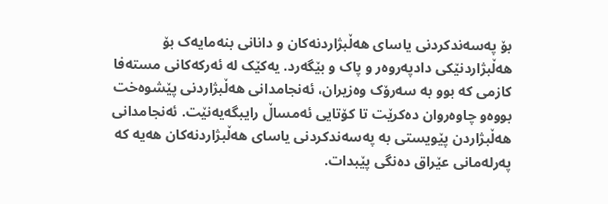بۆ په‌سه‌ندکردنى یاساى هه‌ڵبژاردنه‌کان و دانانى بنه‌مایه‌ک بۆ هه‌ڵبژاردنێکى دادپه‌روه‌ر و پاک و بێگه‌رد. یه‌کێک له‌ ئه‌رکه‌کانى مسته‌فا کازمى که‌ بوو به‌ سه‌رۆک وه‌زیران، ئه‌نجامدانى هه‌ڵبژاردنى پێشوه‌خت بووه‌و چاوه‌روان ده‌کرێت تا کۆتایى ئه‌مساڵ رایبگه‌یه‌نێت. ئه‌نجامدانى هه‌ڵبژاردن پێویستى به‌ په‌سه‌ندکردنى یاساى هه‌ڵبژاردنه‌کان هه‌یه‌ که‌ په‌رله‌مانى عێراق ده‌نگى پێبدات.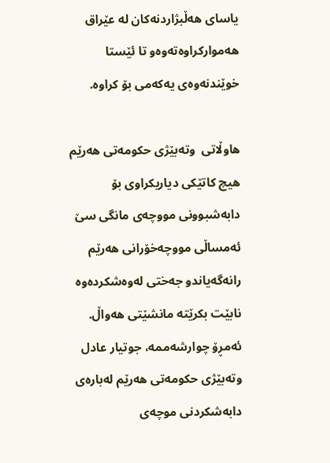یاساى هه‌ڵبژاردنه‌کان له‌ عێراق هه‌موارکراوه‌ته‌وه‌و تا ئێستا خوێندنه‌وه‌ى یه‌که‌مى بۆ کراوه‌.

هاوڵاتى  ‌وته‌بێژى حکومه‌تى هه‌رێم هیچ کاتێکى دیاریکراوى بۆ دابه‌شبوونى مووچه‌ى مانگى سێ ئه‌مساڵى مووچه‌خۆرانى هه‌رێم رانه‌گه‌یاندو جه‌ختى له‌وه‌شکرده‌وه‌ نابێت بکرێته‌ مانشێتى هه‌واڵ. ئه‌مڕۆ چوارشه‌ممه‌، جوتیار عادل وته‌بێژى حکومه‌تى هه‌رێم له‌باره‌ى دابه‌شکردنى موچه‌ى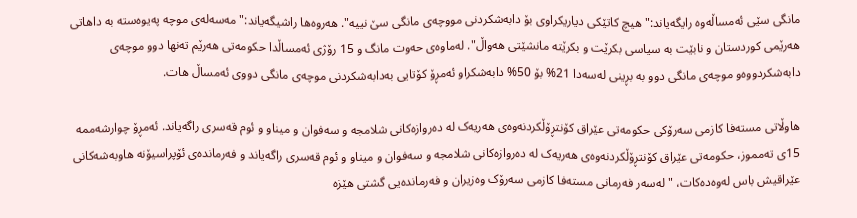مانگى سێى ئه‌مساڵه‌وه‌ رایگه‌یاند:" هیچ کاتێکى دیاریکراوى بۆ دابه‌شکردنى مووچه‌ى مانگى سێ نییه‌". هه‌روه‌ها راشیگه‌یاند:"مه‌سه‌له‌ى موچه‌ په‌یوه‌سته‌ به‌ داهاتى هه‌رێمى کوردستان و نابێت به‌ سیاسى بکرێت و بکرێته‌ مانشێتى هه‌واڵ". له‌ماوه‌ى حه‌وت مانگ و 15 رۆژى ئه‌مساڵدا حکومه‌تى هه‌رێم ته‌نها دوو موچه‌ى دابه‌شکردووه‌و موچه‌ى مانگى دوو به‌ بڕینى له‌سه‌دا 21% بۆ 50% دابه‌شکراو ئه‌مڕۆ کۆتایى به‌دابه‌شکردنى موچه‌ى مانگى دووى ئه‌مساڵ هات.

هاوڵاتى مسته‌فا کازمى سه‌رۆکى حکومه‌تى عێراق کۆنتڕۆڵکردنه‌وه‌ى هه‌ریه‌ک له‌ ده‌روازه‌کانى شلامجه‌ و سه‌فوان و مینا‌و و ئوم قه‌سرى راگه‌یاند. ئه‌مڕۆ چوارشه‌ممه‌ 15ى ته‌مموز، حکومه‌تى عێراق کۆنتڕۆڵکردنه‌وه‌ى هه‌ریه‌ک له‌ ده‌روازه‌کانى شلامجه‌ و سه‌فوان و مینا‌و و ئوم قه‌سرى راگه‌یاند و فه‌رمانده‌ى ئۆپراسیۆنه‌ هاوبه‌شه‌کانى عێراقیش باس له‌وه‌ده‌کات، "له‌سه‌ر فه‌رمانى مسته‌فا کازمى سه‌رۆک وه‌زیران و فه‌رمانده‌یى گشتى هێزه‌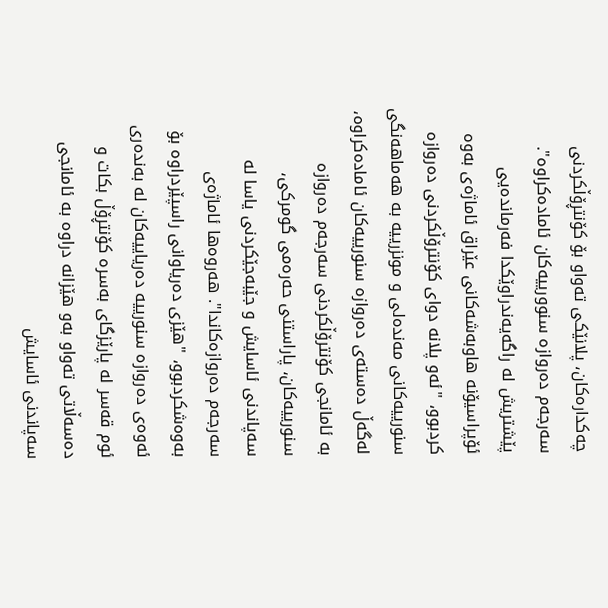چه‌کداره‌کان، پلانێکى ته‌واو بۆ کۆنتڕۆڵکردنى سه‌رجه‌م ده‌روازه‌ سنوورییه‌کان ئاماده‌کراوه‌". پێشتریش له‌ راگه‌یه‌ندراوێکدا فه‌رمانده‌یى ئۆپراسیۆنه‌ هاوبه‌شه‌کانى عێراق ئاماژه‌ى به‌وه‌ کردبوو، "ئه‌و پلانه‌ دواى کۆنترۆڵکردنى ده‌روازه‌ سنورییه‌کانى مه‌نده‌لى و مونزرییه‌ به‌ هه‌ماهه‌نگى له‌گه‌ڵ ده‌سته‌ى ده‌روازه‌ سنورییه‌کان ئاماده‌کراوه‌، به‌ ئامانجى کۆنترۆڵکردنى سه‌رجه‌م ده‌روازه‌ سنورییه‌کان، پاراستنى حه‌ره‌مى گومرکی، سه‌پاندنى ئاسایش و جێبه‌جێکردنى یاسا له‌ سه‌رجه‌م ده‌روازه‌کاندا". هه‌روه‌ها ئاماژه‌ى به‌وه‌شکردبوو، "هێزى ده‌ریاوانى راسپێردراوه‌ بۆ ئه‌وه‌ى ده‌روازه‌ سنورییه‌ ده‌ریاییه‌کان له‌ به‌نده‌رى ئوم قه‌سر له‌ پارێزگاى به‌سره‌ کۆنتڕۆڵ بکات و ده‌سه‌ڵاتى ته‌واو به‌و هێزانه‌ دراوه‌ به‌ ئامانجى سه‌پاندنى ئاسایش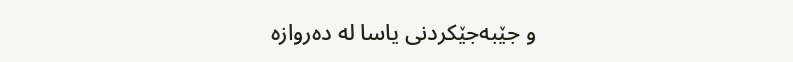و جێبه‌جێکردنى یاسا له‌ ده‌روازه‌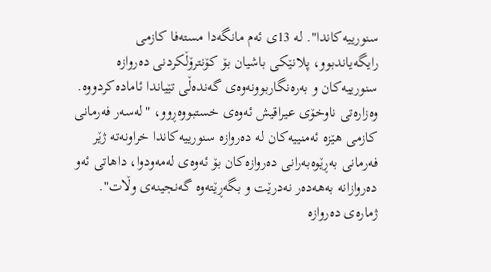سنورییه‌کاندا". له‌ 13ى ئه‌م مانگه‌دا مسته‌فا کازمى رایگه‌یاندبوو، پلانێکى باشیان بۆ کۆنترۆڵکردنى ده‌روازه‌ سنورییه‌کان و به‌ره‌نگاربوونه‌وه‌ى گه‌نده‌ڵى تێیاندا ئاماده‌کردووه‌. وه‌زاره‌تى ناوخۆى عیراقیش ئه‌وه‌ى خستبووه‌ڕوو، "له‌سه‌ر فه‌رمانى کازمى هێزه‌ ئه‌منییه‌کان له‌ ده‌روازه‌ سنورییه‌کاندا خراونه‌ته‌ ژێر فه‌رمانى به‌ڕێوه‌به‌رانى ده‌روازه‌کان بۆ ئه‌وه‌ى له‌مه‌ودوا، داهاتى ئه‌و ده‌روازانه‌ به‌هه‌ده‌ر نه‌درێت و بگه‌ڕێته‌وه‌ گه‌نجینه‌ى وڵات". ژماره‌ى ده‌روازه‌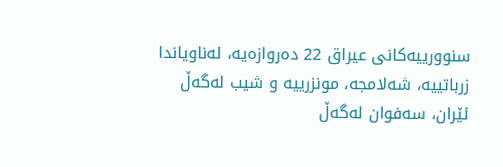سنوورییه‌کانى عیراق 22 ده‌روازه‌یه‌، له‌ناویاندا زرباتییه‌، شه‌لامجه‌، مونزرییه‌ و شیب له‌گه‌ڵ ئێران، سه‌فوان له‌گه‌ڵ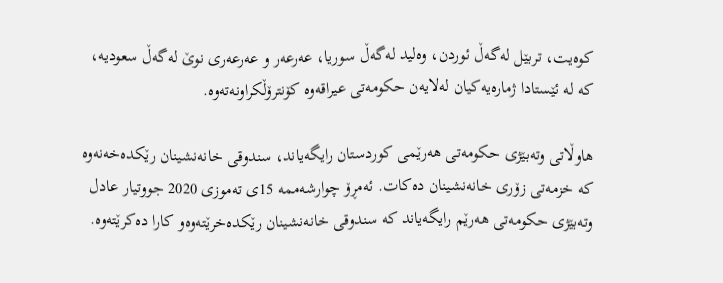کوه‌یت، تربێل له‌گه‌ڵ ئوردن، وه‌لید له‌گه‌ڵ سوریا، عه‌رعه‌ر و عه‌رعه‌رى نوێ له‌گه‌ڵ سعودیه‌، که‌ له‌ ئێستادا ژماره‌یه‌کیان له‌لایه‌ن حکومه‌تى عیراقه‌وه‌ کۆنترۆڵکراونه‌ته‌وه‌.

هاوڵاتى وته‌بێژى حکومه‌تى هه‌رێمى کوردستان رایگه‌یاند، سندوقى خانه‌نشینان رێکده‌خه‌نه‌وه‌ که‌ خزمه‌تى زۆرى خانه‌نشینان ده‌کات. ئه‌مڕۆ چوارشه‌ممه‌ 15ى ته‌موزى 2020 جووتیار عادل وته‌بێژى حکومه‌تى هه‌رێم رایگه‌یاند که‌ سندوقى خانه‌نشینان رێکده‌خرێته‌وه‌و کارا ده‌کرێته‌وه‌.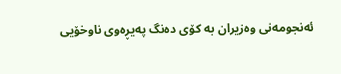ئەنجومەنی وەزیران بە کۆی دەنگ پەیڕەوی ناوخۆیی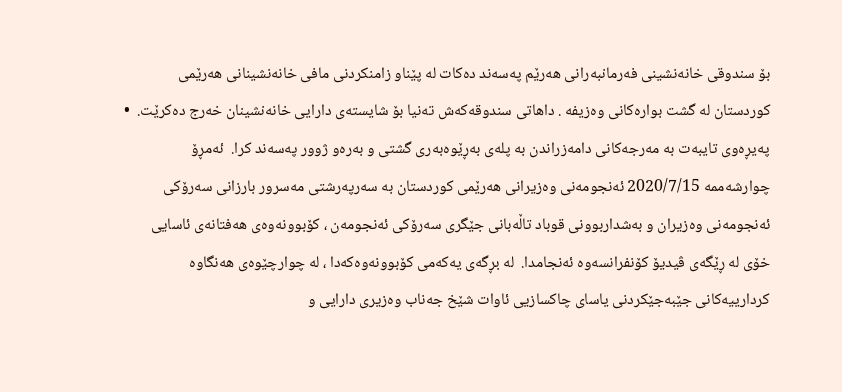بۆ سندوقی خانەنشینی فەرمانبەرانی هەرێم پەسەند دەکات لە پێناو زامنکردنی مافی خانەنشینانی هەرێمی کوردستان لە گشت بوارەکانی وەزیفە . داهاتی سندوقەکەش تەنیا بۆ شایستەی دارایی خانەنشینان خەرج دەکرێت.  •    پەیڕەوی تایبەت بە مەرجەکانی دامەزراندن بە پلەی بەڕێوەبەری گشتی و بەرەو ژوور پەسەند کرا.  ئەمڕۆ چوارشەممە 2020/7/15 ئەنجومەنی وەزیرانی هەرێمی کوردستان بە سەرپەرشتی مەسرور بارزانی سەرۆکی ئەنجومەنی وەزیران و بەشداربوونی قوباد تاڵەبانی جێگری سەرۆکی ئەنجومەن ، کۆبوونەوەی هەفتانەی ئاسایی خۆی لە ڕێگەی ڤیدیۆ کۆنفرانسەوە ئەنجامدا.  لە بڕگەی یەکەمی کۆبوونەوەکەدا ، لە چوارچێوەی هەنگاوە کردارییەکانی جێبەجێکردنی یاسای چاکسازیی ئاوات شێخ جەناب وەزیری دارایی و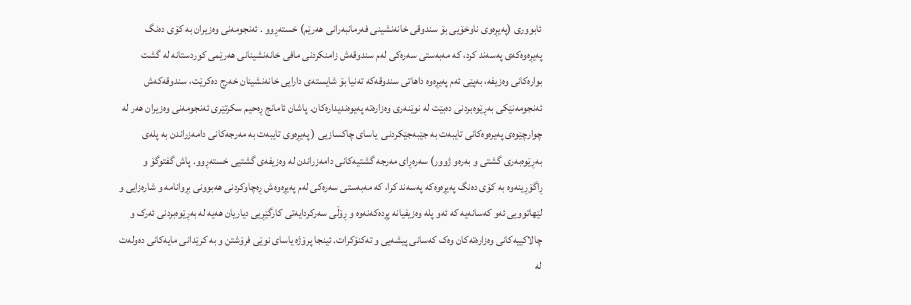ئابووری (پەیڕەوی ناوخۆیی بۆ سندوقی خانەنشینی فەرمانبەرانی هەرێم) خستەڕوو . ئەنجومەنی وەزیران بە کۆی دەنگ پەیڕەوەکەی پەسەند کرد، کە مەبەستی سەرەکی لەم سندوقەش زامنکردنی مافی خانەنشینانی هەرێمی کوردستانە لە گشت بوارەکانی وەزیفە، بەپێی ئەم پەیڕەوە داهاتی سندوقەکە تەنیا بۆ شایستەی دارایی خانەنشینان خەرج دەکرێت، سندوقەکەش ئەنجومەنێکی بەڕێوەبردنی دەبێت لە نوێنەری وەزارەتە پەیوەندیدارەکان. پاشان ئامانج ڕەحیم سکرتێری ئەنجومەنی وەزیران هەر لە چوارچێوەی پەیرەوەکانی تایبەت بە جێبەجێکردنی  یاسای چاکسازیی ( پەیڕەوی تایبەت بە مەرجەکانی دامەزراندن بە پلەی بەڕێوەبەری گشتی و بەرەو ژوور) سەرەڕای مەرجە گشتیەکانی دامەزراندن لە وەزیفەی گشتیی خستەڕوو. پاش گفتوگۆ و ڕاگۆڕینەوە بە کۆی دەنگ پەیڕەوەکە پەسەند کرا، کە مەبەستی سەرەکی لەم پەیڕەوەش ڕەچاوکردنی هەبوونی بڕوانامە و شارەزایی و لێهاتوویی ئەو کەسانەیە کە ئەو پلە وەزیفیانە پڕدەکەنەوە و ڕۆڵی سەرکردایەتی کارگێڕیی دیاریان هەیە لە بەڕێوەبردنی ئەرک و چالاکییەکانی وەزارەتەکان وەک کەسانی پیشەیی و تەکنۆکرات. ئینجا پرۆژە یاسای نوێی فرۆشتن و بە کرێدانی مایەکانی دەولەت لە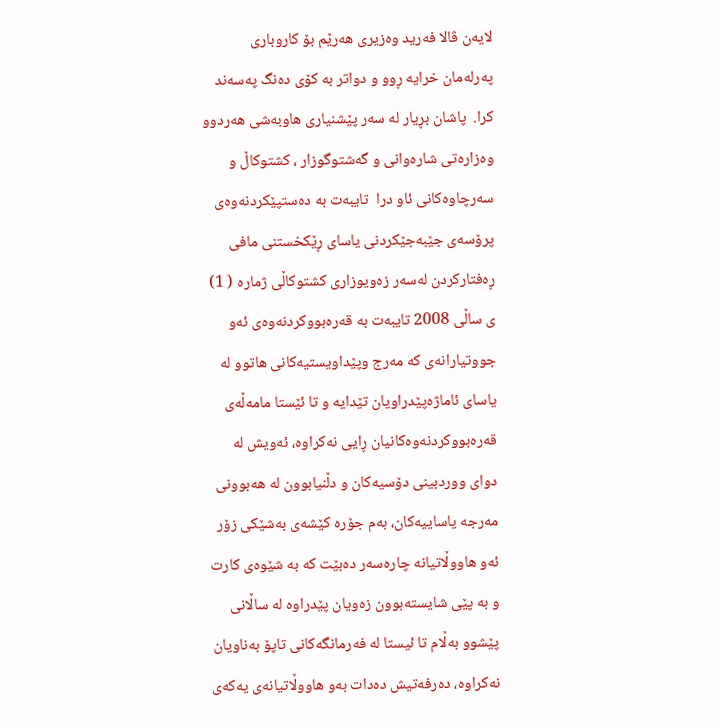لایەن ڤالا فەرید وەزیری هەرێم بۆ کاروباری پەرلەمان خرایە ڕوو و دواتر بە کۆی دەنگ پەسەند کرا.  پاشان بڕیار لە سەر پێشنیاری هاوبەشی هەردوو وەزارەتی شارەوانی و گەشتوگوزار ، کشتوکاڵ و سەرچاوەکانی ئاو درا  تایبەت بە دەستپێکردنەوەی پرۆسەی جێبەجێکردنی یاسای ڕێکخستنی مافی ڕەفتارکردن لەسەر زەویوزاری کشتوکاڵی ژمارە ( 1) ی ساڵی 2008 تایبەت بە قەرەبووکردنەوەی ئەو جووتیارانەی کە مەرج وپێداویستیەکانی هاتوو لە یاسای ئاماژەپێدراویان تێدایە و تا ئێستا مامەڵەی قەرەبووکردنەوەکانیان ڕایی نەکراوە، ئەویش لە دوای ووردبینی دۆسیەکان و دڵنیابوون لە هەبوونی مەرجە یاساییەکان، بەم جۆرە کێشەی بەشێکی زۆر ئەو هاووڵاتیانە چارەسەر دەبێت کە بە شێوەی کارت و بە پێی شایستەبوون زەویان پێدراوە لە ساڵانی پێشوو بەڵام تا ئيستا لە فەرمانگەکانی تاپۆ بەناویان نەکراوە، دەرفەتیش دەدات بەو هاووڵاتیانەی یەکەی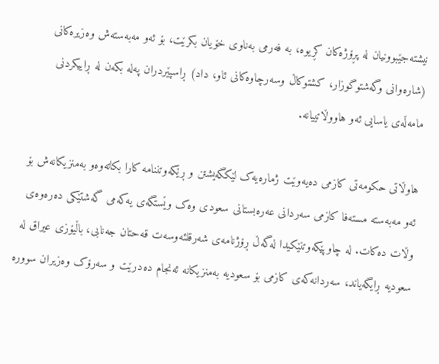نیشتەجێبوونیان لە پڕۆژەکان کڕیوە، بە فەرمی بەناوی خۆیان بکرێت، بۆ ئەو مەبەستەش وەزیرەکانی (شارەوانی وگەشتوگوزار، کشتوکاڵ وسەرچاوەکانی ئاو، داد) ڕاسپێردران پەلە بکەن لە ڕاییکردنی مامەڵەی یاسایی ئەو هاووڵاتیيانە.

هاوڵاتى حکومه‌تى کازمى ده‌یه‌وێت ژماره‌یه‌ک لێکگه‌یشتن و ڕێکه‌وتننامه‌ کارا بکاته‌وه‌و به‌منزیکانه‌ش بۆ ئه‌و مه‌به‌سته‌ مسته‌فا کازمى سه‌ردانى عه‌ره‌بستانى سعودى وه‌ک وێستگه‌ى یه‌که‌مى گه‌شتێکى ده‌ره‌وه‌ى وڵات ده‌کات. له‌ چاوپێکه‌وتنێکیدا له‌گه‌ڵ ڕۆژنامه‌ى شه‌رقلئه‌وسه‌ت قه‌حتان جه‌نابی، باڵیۆزى عیراق له‌ سعودیه‌ ڕایگه‌یاند، سه‌ردانه‌که‌ى کازمى بۆ سعودیه‌ به‌منزیکانه‌ ئه‌نجام ده‌درێت و سه‌رۆک وه‌زیران سووره‌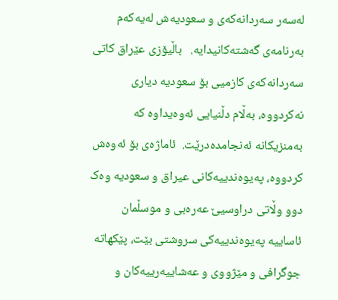له‌سه‌ر سه‌ردانه‌که‌ى و سعودیه‌ش له‌یه‌که‌م به‌رنامه‌ى گه‌شته‌کانیدایه‌.   باڵیۆزى عێراق کاتى سه‌ردانه‌که‌ى کازمیى بۆ سعودیه‌ دیارى نه‌کردووه‌، به‌ڵام دڵنیایى ئه‌وه‌یداوه‌ که‌ به‌منزیکانه‌ ئه‌نجامده‌درێت.  ئاماژه‌ى بۆ ئه‌وه‌ش کردووه‌، په‌یوه‌ندییه‌کانى عیراق و سعودیه‌ وه‌ک دوو وڵاتى دراوسیێ عه‌ره‌بى و موسڵمان ئاساییه‌ په‌یوه‌ندییه‌کى سروشتى بێت، پێکهاته‌ جوگرافى و مێژووى و عه‌شاییه‌رییه‌کان و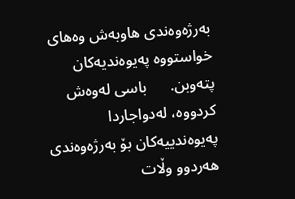به‌رژه‌وه‌ندى هاوبه‌ش وه‌هاى خواستووه‌ په‌یوه‌ندیه‌کان پته‌وبن.      باسى له‌وه‌ش کردووه‌، له‌دواجاردا په‌یوه‌ندییه‌کان بۆ به‌رژه‌وه‌ندى هه‌ردوو وڵات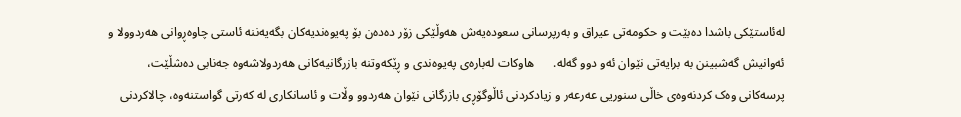له‌ئاستێکى باشدا ده‌بێت و حکومه‌تى عیراق و به‌رپرسانى سعوده‌یه‌ش هه‌وڵێکى زۆر ده‌ده‌ن بۆ په‌یوه‌ندیه‌کان بگه‌یه‌ننه‌ ئاستى چاوه‌ڕوانى هه‌ردوولا و ئه‌وانیش گه‌شبینن به‌ برایه‌تى نێوان ئه‌و دوو گه‌له‌.      هاوکات له‌باره‌ى په‌یوه‌ندى و ڕێکه‌وتنه‌ بازرگانیه‌کانى هه‌ردولاشه‌وه‌ جه‌نابى ده‌شڵێت، پرسه‌کانى وه‌ک کردنه‌وه‌ى خاڵى سنوریى عه‌رعه‌ر و زیادکردنى ئاڵوگۆڕى بازرگانى نێوان هه‌ردوو وڵات و ئاسانکارى له‌ که‌رتى گواستنه‌وه‌، چالاکردنى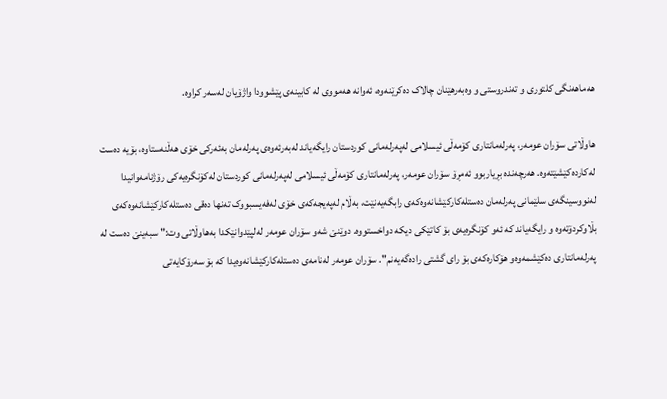هه‌ماهه‌نگى کلتورى و ته‌ندروستى و وه‌به‌رهێنان چالاک ده‌کرێنه‌وه‌، ئه‌وانه‌ هه‌مووى له‌ کابینه‌ى پێشوودا واژۆیان له‌سه‌ر کراوه‌.

هاوڵاتى سۆران عومه‌ر، په‌رله‌مانتارى کۆمه‌ڵى ئیسلامى له‌په‌رله‌مانى کوردستان رایگه‌یاند له‌به‌رئه‌وه‌ى په‌رله‌مان به‌ئه‌رکى خۆى هه‌ڵنه‌ستاوه‌، بۆیه‌ ده‌ست له‌کارده‌کێشێته‌وه‌. هه‌رچه‌نده‌ بڕیاربوو ئه‌مڕۆ سۆران عومه‌ر، په‌رله‌مانتارى کۆمه‌ڵى ئیسلامى له‌په‌رله‌مانى کوردستان له‌کۆنگره‌یه‌کى رۆژنامه‌وانیدا له‌نووسینگه‌ى سلێمانى په‌رله‌مان ده‌ستله‌کارکێشانه‌وه‌که‌ى رابگه‌یه‌نێت، به‌ڵام له‌په‌یجه‌که‌ى خۆى له‌فه‌یسبووک ته‌نها ده‌قى ده‌ستله‌کارکێشانه‌وه‌که‌ى بڵاوکردۆته‌وه‌ و رایگه‌یاند که‌ ئه‌و کۆنگره‌یه‌ى بۆ کاتێکى دیکه‌ دواخستووه‌. دوێنێ شه‌و سۆران عومه‌ر له‌لپێدوانێکدا به‌هاوڵاتى وت:" سبه‌ینێ ده‌ست له‌ په‌رله‌مانتارى ده‌کێشمه‌وه‌و هۆکاره‌که‌ى بۆ راى گشتى راده‌گه‌یه‌نم". سۆران عومه‌ر له‌نامه‌ى ده‌ستله‌کارکێشانه‌وه‌یدا که‌ بۆ سه‌رۆکایه‌تى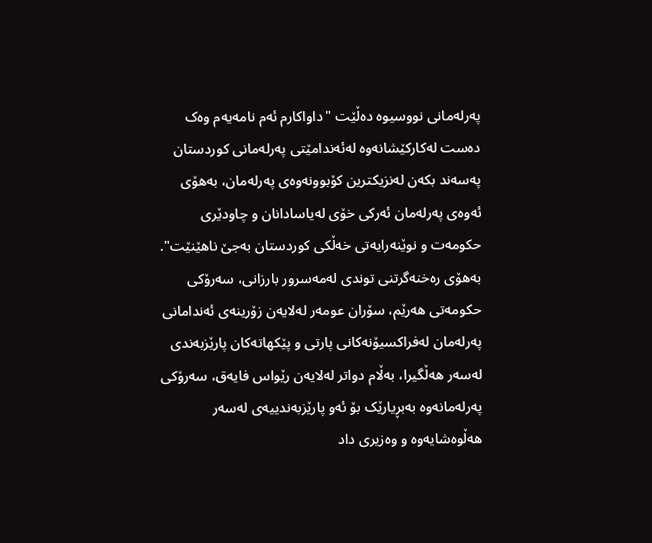په‌رله‌مانى نووسیوه‌ ده‌ڵێت "داواکارم ئه‌م نامه‌یه‌م وه‌ک ده‌ست له‌کارکێشانه‌وه‌ له‌ئه‌ندامێتى په‌رله‌مانى کوردستان په‌سه‌ند بکه‌ن له‌نزیکترین کۆبوونه‌وه‌ى په‌رله‌مان، به‌هۆى ئه‌وه‌ى په‌رله‌مان ئه‌رکى خۆى له‌یاسادانان و چاودێرى حکومه‌ت و نوێنه‌رایه‌تى خه‌ڵکى کوردستان به‌جێ ناهێنێت". به‌هۆى ره‌خنه‌گرتنى توندى له‌مه‌سرور بارزانی، سه‌رۆکى حکومه‌تى هه‌رێم، سۆران عومه‌ر له‌لایه‌ن زۆرینه‌ى ئه‌ندامانى په‌رله‌مان له‌فراکسیۆنه‌کانى پارتى و پێکهاته‌کان پارێزبه‌ندى له‌سه‌ر هه‌ڵگیرا، به‌ڵام دواتر له‌لایه‌ن رێواس فایه‌ق، سه‌رۆکى په‌رله‌مانه‌وه‌ به‌بڕیارێک بۆ ئه‌و پارێزبه‌ندییه‌ى له‌سه‌ر هه‌ڵوه‌شایه‌وه‌ و وه‌زیرى داد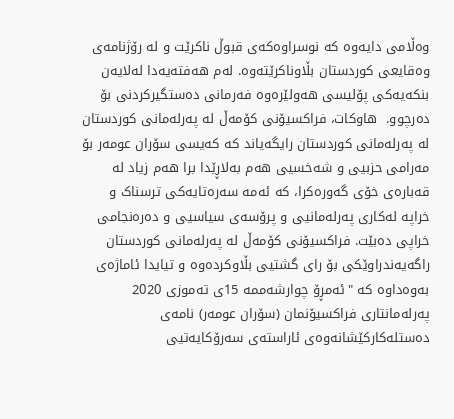وه‌ڵامى دایه‌وه‌ که‌ نوسراوه‌که‌ى قبوڵ ناکرێت و له‌ رۆژنامه‌ى وه‌قایعى کوردستان بڵاوناکرێته‌وه‌. له‌م هه‌فته‌یه‌دا له‌لایه‌ن بنکه‌یه‌کى پۆلیسى هه‌ولێره‌وه‌ فه‌رمانى ده‌ستگیرکردنى بۆ ده‌رچوو.  هاوکات، فراکسیۆنى کۆمه‌ڵ له‌ په‌رله‌مانی کوردستان له‌ په‌رله‌مانی کوردستان رایگه‌یاند که‌ که‌یسى سۆران عومه‌ر بۆ مه‌رامى حزبیى و شه‌خسیى هه‌م به‌لاڕێدا برا هه‌م زیاد له‌ قه‌باره‌ى خۆى گه‌وره‌کرا، که‌ ئه‌مه‌ سه‌ره‌تایه‌کى ترسناک و خراپه‌ له‌کارى په‌رله‌مانیى و پرۆسه‌ى سیاسیى و ده‌ره‌نجامى خراپى ده‌بێت. فراکسیۆنى کۆمه‌ڵ له‌ په‌رله‌مانی کوردستان راگه‌یه‌ندراوێکی بۆ راى گشتیى بڵاوکرده‌وه‌ و تیایدا ئاماژه‌ی به‌وه‌داوه‌ که‌ "ئه‌مڕۆ چوارشه‌ممه‌ 15ى ته‌موزى 2020 په‌رله‌مانتارى فراکسیۆنمان (سۆران عومه‌ر) نامه‌ى ده‌ستله‌کارکێشانه‌وه‌ى ئاراسته‌ى سه‌رۆکایه‌تیى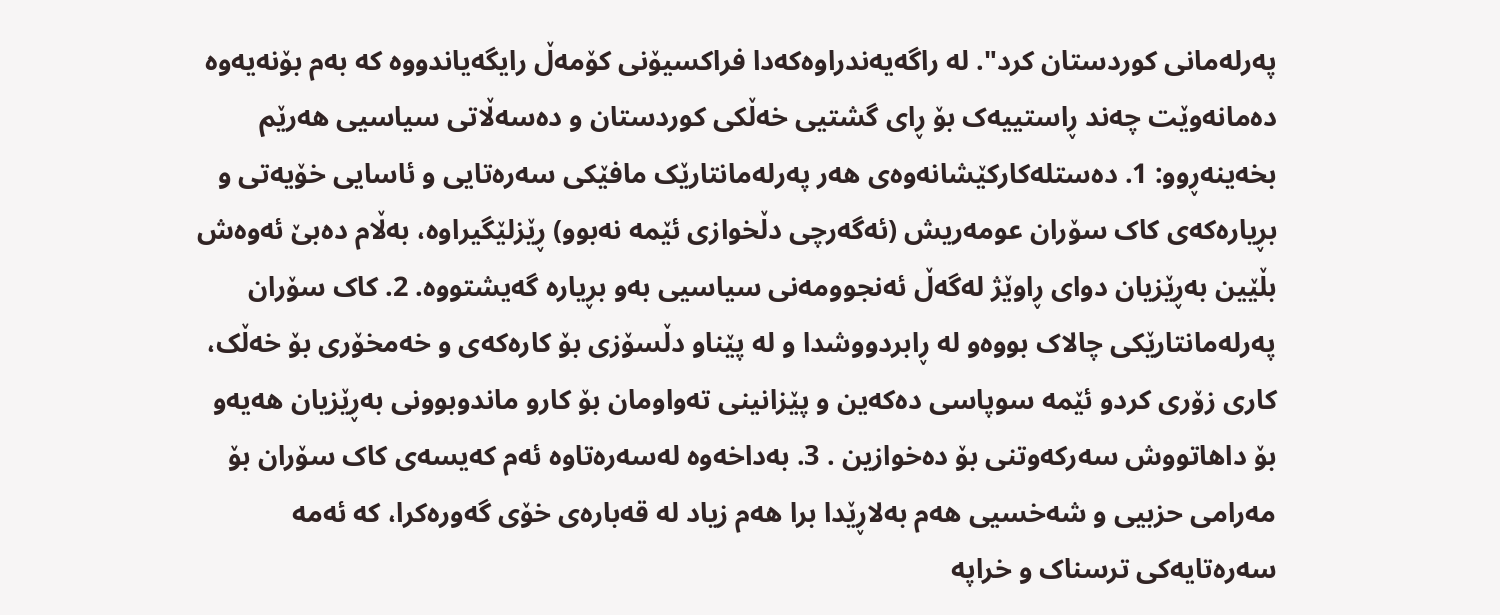په‌رله‌مانى کوردستان کرد". له‌ راگه‌یه‌ندراوه‌که‌دا فراکسیۆنى کۆمه‌ڵ رایگه‌یاندووه‌ که‌ به‌م بۆنه‌یه‌وه‌ ده‌مانه‌وێت چه‌ند ڕاستییه‌ک بۆ ڕاى گشتیى خه‌ڵکى کوردستان و ده‌سه‌ڵاتى سیاسیى هه‌رێم بخه‌ینه‌ڕوو: 1. ده‌ستله‌کارکێشانه‌وه‌ى هه‌ر په‌رله‌مانتارێک مافێکى سه‌ره‌تایى و ئاسایى خۆیه‌تى و بڕیاره‌که‌ى کاک سۆران عومه‌ریش (ئه‌گه‌رچى دڵخوازى ئێمه‌ نه‌بوو) ڕێزلێگیراوه‌، به‌ڵام ده‌بێ ئه‌وه‌ش بڵێین به‌ڕێزیان دواى ڕاوێژ له‌گه‌ڵ ئه‌نجوومه‌نى سیاسیى به‌و بڕیاره‌ گه‌یشتووه‌. 2. کاک سۆران په‌رله‌مانتارێکى چالاک بووه‌و له‌ ڕابردووشدا و له‌ پێناو دڵسۆزى بۆ کاره‌که‌ى و خه‌مخۆرى بۆ خه‌ڵک، کارى زۆرى کردو ئێمه‌ سوپاسى ده‌که‌ین و پێزانینى ته‌واومان بۆ کارو ماندوبوونى به‌ڕێزیان هه‌یه‌و بۆ داهاتووش سه‌رکه‌وتنى بۆ ده‌خوازین . 3. به‌داخه‌وه‌ له‌سه‌ره‌تاوه‌ ئه‌م که‌یسه‌ى کاک سۆران بۆ مه‌رامى حزبیى و شه‌خسیى هه‌م به‌لاڕێدا برا هه‌م زیاد له‌ قه‌باره‌ى خۆى گه‌وره‌کرا، که‌ ئه‌مه‌ سه‌ره‌تایه‌کى ترسناک و خراپه‌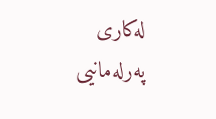له‌کارى په‌رله‌مانیى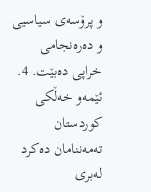و پرۆسه‌ى سیاسیى و ده‌ره‌نجامى خراپى ده‌بێت. 4. ئێمه‌و خه‌ڵکى کوردستان ته‌مه‌ننامان ده‌کرد له‌برى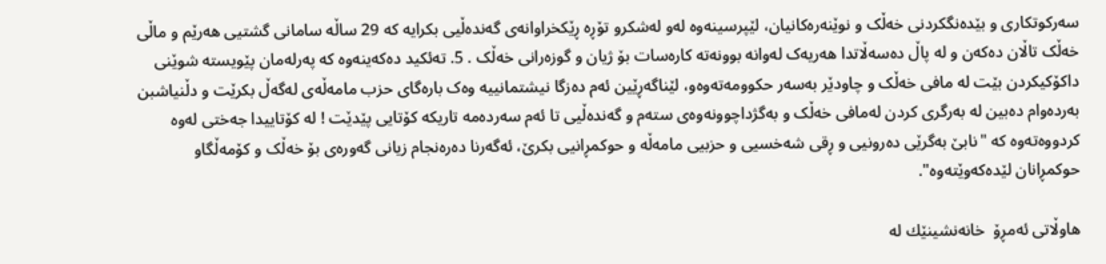سه‌رکوتکارى و بێده‌نگکردنى خه‌ڵک و نوێنه‌ره‌کانیان، لێپرسینه‌وه‌ له‌و له‌شکرو تۆڕه‌ ڕێکخراوانه‌ى گه‌نده‌ڵیى بکرایه‌ که‌ 29 ساڵه‌ سامانى گشتیى هه‌رێم و ماڵى خه‌ڵک تاڵان ده‌که‌ن و له‌ پاڵ ده‌سه‌ڵاتدا هه‌ریه‌ک له‌وانه‌ بوونه‌ته‌ کاره‌سات بۆ ژیان و گوزه‌رانى خه‌ڵک . 5. ته‌ئکید ده‌که‌ینه‌وه‌ که‌ په‌رله‌مان پێویسته‌ شوێنى داکۆکیکردن بێت له‌ مافى خه‌ڵک و چاودێر به‌سه‌ر حکوومه‌ته‌وه‌و، لێناگه‌ڕێین ئه‌م ده‌زگا نیشتمانییه‌ وه‌ک باره‌گاى حزب مامه‌ڵه‌ى له‌گه‌ڵ بکرێت و دڵنیاشبن به‌رده‌وام ده‌بین له‌ به‌رگرى کردن له‌مافى خه‌ڵک و به‌گژداچوونه‌وه‌ى سته‌م و گه‌نده‌ڵیى تا ئه‌م سه‌رده‌مه‌ تاریکه‌ کۆتایى پێدێت ! له‌ کۆتاییدا جه‌ختی له‌وه‌ کردووه‌ته‌وه‌ که‌ "نابێ به‌گرێى ده‌رونیى و ڕقى شه‌خسیى و حزبیى مامه‌ڵه‌ و حوکمڕانیى بکرێ، ئه‌گه‌رنا ده‌ره‌نجام زیانى گه‌وره‌ى بۆ خه‌ڵک و کۆمه‌ڵگاو حوکمڕانان لێده‌که‌وێته‌وه‌".

هاوڵاتى ئه‌مڕۆ  خانه‌نشینێك له‌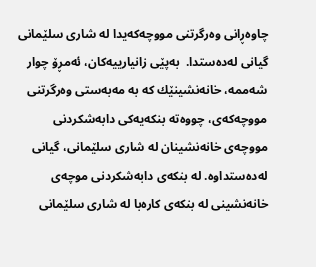چاوه‌ڕانی وه‌رگرتنى مووچه‌كه‌یدا له‌ شارى سلێمانى گیانى له‌ده‌ستدا.  به‌پێى زانیارییه‌كان، ئه‌مڕۆ چوار شه‌ممه‌، خانه‌نشینێك كه‌ به‌ مه‌به‌ستى وه‌رگرتنى مووچه‌كه‌ى، چووه‌ته‌ بنكه‌یه‌كى دابه‌شكردنى مووچه‌ى خانه‌نشینان له‌ شارى سلێمانى، گیانى له‌ده‌ستداوه‌. له‌ بنکه‌ى دابه‌شکردنى موچه‌ى خانه‌نشینى له‌ بنکه‌ى کاره‌با له‌ شارى سلێمانى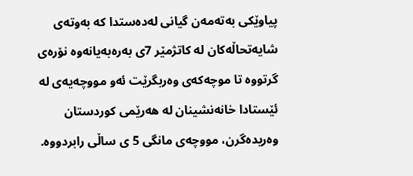پیاوێکى به‌ته‌مه‌ن گیانى له‌ده‌ستدا که‌ به‌وته‌ى شایه‌تحاڵه‌کان له‌ کاتژمێر 7ى به‌ره‌به‌یانه‌وه‌ نۆره‌ى گرتووه‌ تا موچه‌که‌ى وه‌ربگرێت ئه‌و مووچه‌یه‌ى له‌ ئێستادا خانه‌نشینان له‌ هه‌رێمى كوردستان وه‌ریده‌گرن، مووچه‌ى مانگى 5 ى ساڵى رابردووه‌.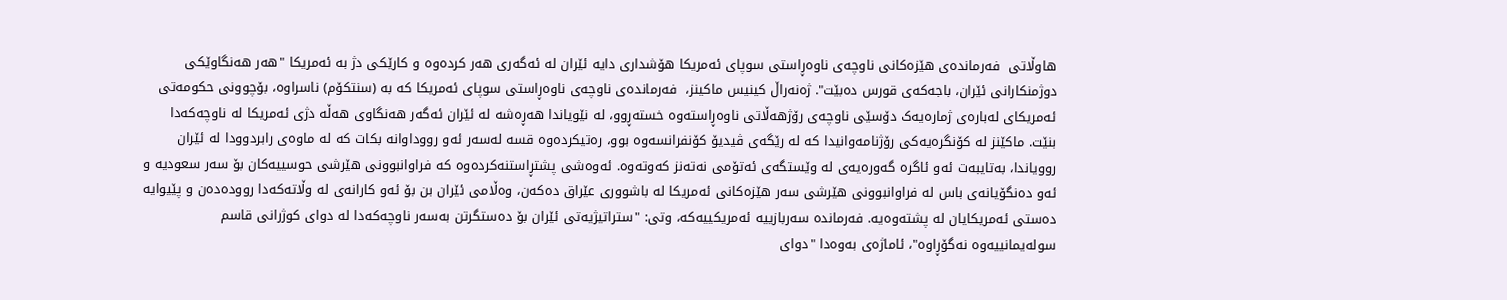هاوڵاتى  فەرماندەی هێزەکانی ناوچەی ناوەڕاستی سوپای ئەمریکا هۆشداری دایە ئێران لە ئەگەری هەر کردەوە و کارێکی دژ بە ئەمریکا "هەر هەنگاوێکی دوژمنکارانی ئێران، باجەکەی قورس دەبێت". ژەنەراڵ کینیس ماکینز،  فەرماندەی ناوچەی ناوەڕاستی سوپای ئەمریکا کە بە (سنتکۆم) ناسراوە، بۆچوونی حکومەتی ئەمریکای لەبارەی ژمارەیەک دۆسێی ناوچەی رۆژهەڵاتی ناوەڕاستەوە خستەڕوو، لە نێویاندا هەڕەشە لە ئێران ئەگەر هەنگاوی هەڵە دژی ئەمریکا لە ناوچەکەدا بنێت. ماکێنز لە کۆنگرەیەکی رۆژنامەوانیدا کە لە رێگەی ڤیدیۆ کۆنفرانسەوە بوو، رەتیکردەوە قسە لەسەر ئەو رووداوانە بکات کە لە ماوەی رابردوودا لە ئێران روویاندا، بەتایبەت ئەو ئاگرە گەورەیەی لە وێستگەی ئەتۆمی نەتەنز کەوتەوە. ئەوەشی پشتڕاستنەکردەوە کە فراوانبوونی هێرشی حوسییەکان بۆ سەر سعودیە و ئەو دەنگۆیانەی باس لە فراوانبوونی هێرشی سەر هێزەکانی ئەمریکا لە باشووری عێراق دەکەن، وەڵامی ئێران بن بۆ ئەو کارانەی لە وڵاتەکەدا روودەدەن و پێیوایە دەستی ئەمریکایان لە پشتەوەیە. فەرماندە سەربازییە ئەمریکییەکە، وتی: "ستراتیژیەتی ئێران بۆ دەستگرتن بەسەر ناوچەکەدا لە دوای کوژرانی قاسم سولەیمانییەوە نەگۆڕاوە"، ئاماژەی بەوەدا "دوای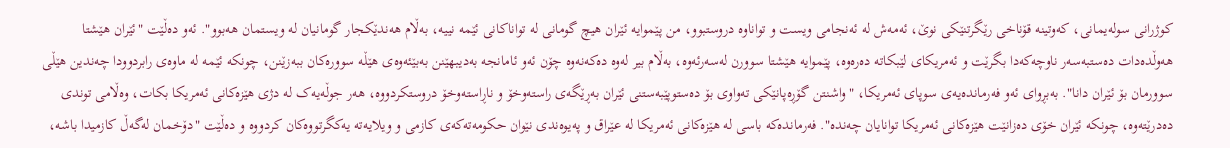کوژرانی سولەیمانی، کەوتینە قۆناخی رێگرتنێکی نوێ، ئەمەش لە ئەنجامی ویست و تواناوە دروستبوو، من پێموایە ئێران هیچ گومانی لە تواناکانی ئێمە نییە، بەڵام هەندێکجار گومانیان لە ویستمان هەبوو". ئەو دەڵێت "ئێران هێشتا هەوڵدەدات دەستبەسەر ناوچەکەدا بگرێت و ئەمریکای لێبکاتە دەرەوە، پێموایە هێشتا سوورن لەسەرئەوە، بەڵام بیر لەوە دەکەنەوە چۆن ئەو ئامانجە بەدیبهێنن بەبێئەوەی هێڵە سوورەکان ببەزێنن، چونکە ئێمە لە ماوەی رابردوودا چەندین هێڵی سوورمان بۆ ئێران دانا". بەبڕوای ئەو فەرماندەیەی سوپای ئەمریکا، "واشنتن گۆڕەپانێکی تەواوی بۆ دەستوپێبەستنی ئێران بەڕێگەی راستەوخۆ و ناڕاستەوخۆ دروستکردووە، هەر جوڵەیەک لە دژی هێزەکانی ئەمریکا بکات، وەڵامی توندی دەدرێتەوە، چونکە ئێران خۆی دەزانێت هێزەکانی ئەمریکا توانایان چەندە". فەرماندەکە باسی لە هێزەکانی ئەمریکا لە عێراق و پەیوەندی نێوان حکومەتەکەی کازمی و ویلایەتە یەکگرتووەکان کردووە و دەڵێت "دۆخمان لەگەڵ کازمیدا باشە،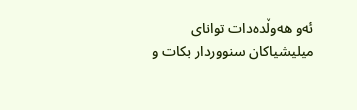ئەو هەوڵدەدات توانای میلیشیاکان سنووردار بکات و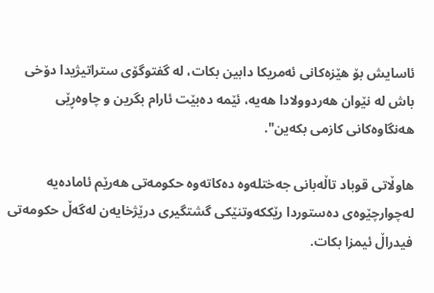ئاسایش بۆ هێزەکانی ئەمریکا دابین بکات، لە گفتوگۆی ستراتیژیدا دۆخی باش لە نێوان هەردوولادا هەیە، ئێمە دەبێت ئارام بگرین و چاوەڕێی هەنگاوەکانی کازمی بکەین".

هاوڵاتى قوباد تاڵه‌بانى جه‌ختله‌وه‌ ده‌کاته‌وه‌ حکومه‌تى هه‌رێم ئاماده‌یه‌ له‌چوارچێوه‌ى ده‌ستوردا رێککه‌وتنێکى گشتگیرى درێژخایه‌ن له‌گه‌ڵ حکومه‌تى فیدراڵ ئیمزا بکات.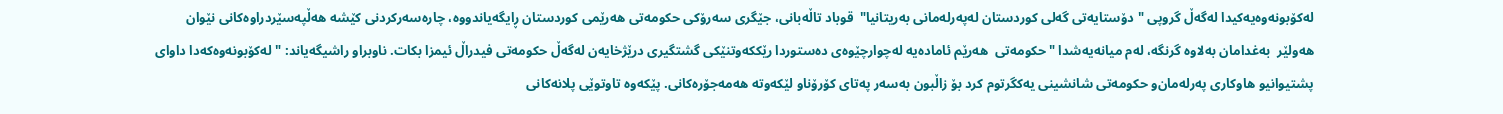له‌کۆبونه‌وه‌یه‌کیدا له‌گه‌ڵ گروپى "دۆستایه‌تى گه‌لى کوردستان له‌په‌رله‌مانى به‌ریتانیا"  قوباد تاڵه‌بانی، جێگری سه‌رۆکی حکومه‌تی هه‌رێمی کوردستان ڕایگه‌یاندووه‌، چاره‌سه‌رکردنى کێشه‌ هه‌ڵپه‌سێردراوه‌کانى نێوان هه‌ولێر  به‌غدامان به‌لاوه‌ گرنگه‌، له‌م میانه‌یه‌شدا "حکومه‌تى  هه‌رێم ئاماده‌یه‌ له‌چوارچێوه‌ى ده‌ستوردا رێککه‌وتنێکى گشتگیرى درێژخایه‌ن له‌گه‌ڵ حکومه‌تى فیدراڵ ئیمزا بکات. ناوبراو راشیگه‌یاند: "له‌کۆبونه‌وه‌که‌دا داواى پشتیوانیو هاوکارى په‌رله‌مان‌و حکومه‌تى شانشینى یه‌کگرتوم کرد بۆ زاڵبون به‌سه‌ر په‌تاى کۆرۆناو لێکه‌وته‌ هه‌مه‌جۆره‌کانی. پێکه‌وه‌ تاوتوێى پلانه‌کانى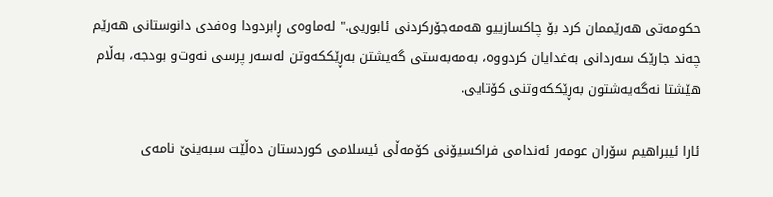حکومه‌تى هه‌رێممان کرد بۆ چاکسازییو هه‌مه‌جۆرکردنى ئابوریی." له‌ماوه‌ی ڕابردودا وه‌فدی دانوستانی هه‌رێم چه‌ند جارێک سه‌ردانی به‌غدایان کردووه‌، به‌مه‌به‌ستی گه‌یشتن به‌ڕێککه‌وتن له‌سه‌ر پرسی‌ نه‌وت‌و بودجه، به‌ڵام هێشتا نه‌گه‌یه‌شتون به‌ڕێککه‌وتنى کۆتایی.

ئارا ئیبراهیم سۆران عومه‌ر ئه‌ندامى فراکسیۆنى کۆمه‌ڵى ئیسلامى کوردستان ده‌ڵێت سبه‌ینێ نامه‌ى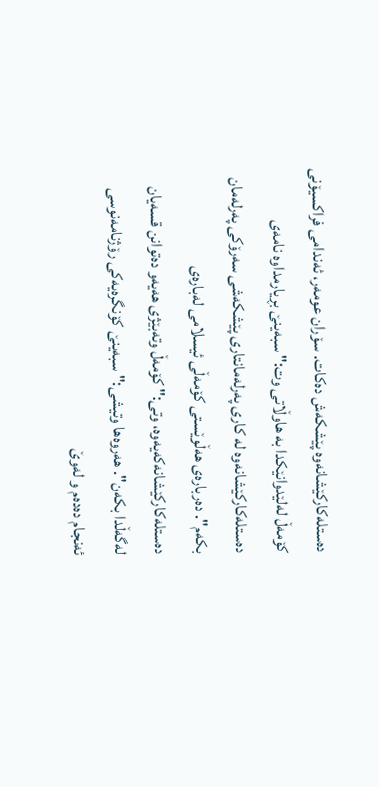ده‌ستله‌کارکێشانه‌وه‌ پێشکه‌ش ده‌کات. سۆران عومه‌ر، ئه‌ندامى فراکسیۆنى کۆمه‌ڵ له‌لێدوانێکدا به‌ هاوڵاتى وت:" سبه‌ینێ بڕیارمداوه‌ نامه‌ى ده‌ستله‌کارکێشانه‌وه‌ له‌ کارى په‌رله‌مانتارى پێشکه‌شى سه‌رۆکى په‌رله‌مان بکه‌م". ده‌رباره‌ى هه‌ڵوێستى کۆمه‌ڵى ئیسلامى له‌باره‌ى ده‌ستله‌کارکێشانه‌که‌یه‌وه‌، وتى:" کۆمه‌ڵ وته‌بێژى هه‌یه‌و ده‌توانن قسه‌یان له‌گه‌ڵدا بکه‌ن". هه‌روه‌ها وتیشى:" سبه‌ینێ کۆنگره‌یه‌کى رۆژنامه‌نوسى ئه‌نجام ده‌ده‌م و له‌وێ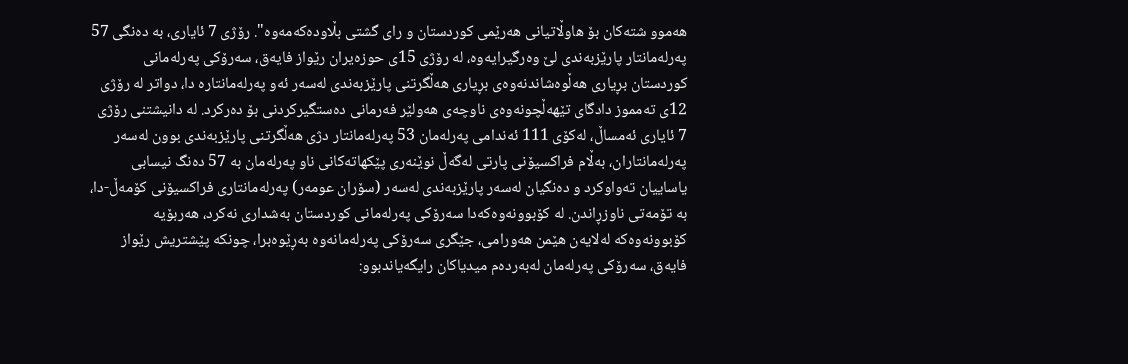هه‌موو شته‌کان بۆ هاوڵاتیانى هه‌رێمى کوردستان و راى گشتى بڵاوده‌که‌مه‌وه‌". رۆژى 7 ئایاری، به‌ ده‌نگى 57 په‌رله‌مانتار پارێزبه‌ندى لێ وه‌رگیرایه‌وه‌، له‌ رۆژى 15ى حوزه‌یران رێواز فایه‌ق، سه‌رۆكى په‌رله‌مانى كوردستان بڕیارى هه‌ڵوه‌شاندنه‌وه‌ى بڕیارى هه‌ڵگرتنى پارێزبه‌ندى له‌سه‌ر ئه‌و په‌رله‌مانتاره‌ دا، دواتر له‌ رۆژى 12ى ته‌مموز دادگاى تێهه‌ڵچونه‌وه‌ى ناوچه‌ى هه‌ولێر فه‌رمانى ده‌ستگیرکردنى بۆ ده‌رکرد. لە دانیشتنی رۆژی 7 ئایاری ئەمساڵ، لەكۆی 111 ئەندامی پەرلەمان 53 پەرلەمانتار دژی هەڵگرتنی پارێزبەندی بوون لەسەر پەرلەمانتاران، بەڵام فراكسیۆنی پارتی لەگەڵ نوێنەری پێكهاتەكانی ناو پەرلەمان بە 57 دەنگ نیسابی یاساییان تەواوكرد و دەنگیان لەسەر پارێزبەندی لەسەر (سۆران عومەر) پەرلەمانتاری فراكسیۆنی كۆمەڵ-دا، به‌ تۆمه‌تى ناوزڕاندن. له‌ كۆبوونه‌وه‌كه‌دا سه‌رۆكى په‌رله‌مانى كوردستان به‌شدارى نه‌كرد، هه‌ربۆیه‌ كۆبوونه‌وه‌كه‌ له‌لایه‌ن هێمن هه‌ورامى، جێگرى سه‌رۆكى په‌رله‌مانه‌وه‌ به‌ڕێوه‌برا، چونكه‌ پێشتریش رێواز فایه‌ق، سه‌رۆكى په‌رله‌مان له‌به‌رده‌م میدیاكان رایگه‌یاندبوو: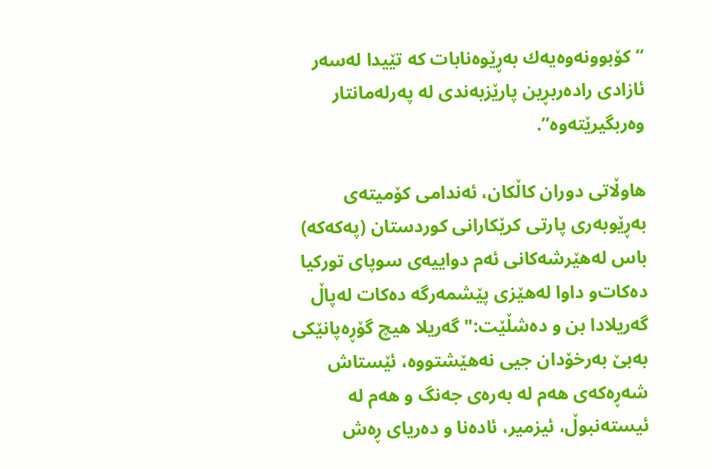“كۆبوونه‌وه‌یه‌ك به‌ڕێوه‌نابات كه‌ تێیدا له‌سه‌ر ئازادى راده‌ربڕین پارێزبه‌ندى له‌ په‌رله‌مانتار وه‌ربگیرێته‌وه‌”.

هاوڵاتى دوران کاڵکان، ئه‌ندامى کۆمیته‌ى به‌ڕێوبه‌رى پارتی کرێکارانی کوردستان (په‌که‌که‌) باس له‌هێرشه‌کانی ئه‌م دواییه‌ی سوپای تورکیا ده‌کات‌و داوا له‌هێزی پێشمه‌رگه‌ ده‌کات له‌پاڵ گه‌ریلادا بن و ده‌شڵێت:" گه‌ریلا هیچ گۆڕه‌پانێکى به‌بێ به‌رخۆدان جیى نه‌هێشتووه‌، ئێستاش شه‌ڕه‌که‌ى هه‌م له‌ به‌ره‌ى جه‌نگ و هه‌م له‌ ئیسته‌نبوڵ، ئیزمیر، ئاده‌نا و ده‌ریاى ڕه‌ش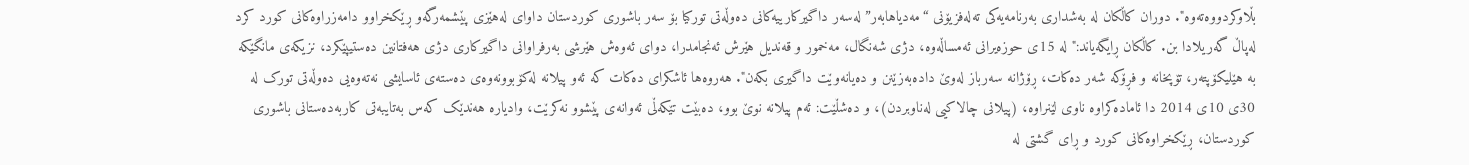بڵاوکردووه‌ته‌وه‌". دوران کاڵکان له‌ به‌شدارى به‌رنامه‌یه‌کى ته‌له‌فزیۆنى “مه‌دیاهابه‌ر” له‌سه‌ر داگیرکارییه‌کانى ده‌وڵه‌تى تورکیا بۆ سه‌ر باشورى کوردستان داواى له‌هێزى پێشمه‌رگه‌و ڕێکخراوو دامه‌زراوه‌کانى کورد کرد له‌پاڵ گه‌ریلادا بن. کاڵکان ڕایگه‌یاند:" له‌ 15ى حوزه‌یرانى ئه‌مساڵه‌وه‌، دژى شه‌نگال، مه‌خمور و قه‌ندیل هێرش ئه‌نجامدرا، دواى ئه‌وه‌ش هێرشى به‌رفراوانى داگیرکارى دژى هه‌فتانین ده‌ستیپێکرد، نزیکه‌ى مانگێکه‌ به‌ هێلیکۆپته‌ر، تۆپخانه‌ و فڕۆکه‌ شه‌ر ده‌کات، ڕۆژانه‌ سه‌رباز له‌وێ داده‌به‌زێنن و ده‌یانه‌وێت داگیرى بکه‌ن". هه‌روه‌ها ئاشکراى ده‌کات که‌ ئه‌و پیلانه‌ له‌کۆبوونه‌وه‌ى ده‌سته‌ى ئاسایشى نه‌ته‌وه‌یى ده‌وڵه‌تى تورک له‌ 30ى 10ى 2014 دا ئاماده‌کراوه‌ ناوى لێنراوه‌، (پیلانى چالاکیى له‌ناوبردن)، و ده‌شڵێت: ئه‌م پیلانه‌ نوێ بوو، ده‌بێت تێکه‌ڵى ئه‌وانه‌ى پێشوو نه‌کرێت، وادیاره‌ هه‌ندێک که‌س به‌تایبه‌تى کاربه‌ده‌ستانى باشورى کوردستان، ڕێکخراوه‌کانى کورد و ڕاى گشتى له‌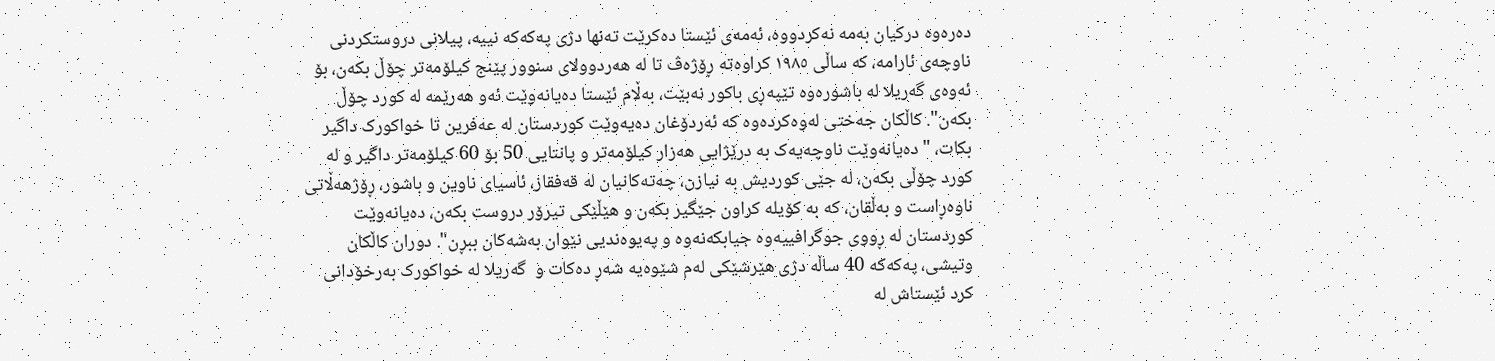ده‌ره‌وه‌ درکیان به‌مه‌ نه‌کردووه‌، ئه‌مه‌ى ئێستا ده‌کرێت ته‌نها دژى په‌که‌که‌ نییه‌، پیلانى دروستکردنى ناوچه‌ى ئارامه‌، که‌ ساڵى ١٩٨٥ کراوه‌ته‌ ڕۆژه‌ڤ تا له‌ هه‌ردوولاى سنوور پێنج کیلۆمه‌تر چۆڵ بکه‌ن، بۆ ئه‌وه‌ى گه‌ریلا له‌ باشوره‌وه‌ تێپه‌ڕى باکور نه‌بێت، به‌ڵام ئێستا ده‌یانه‌وێت ئه‌و هه‌رێمه‌ له‌ کورد چۆڵ بکه‌ن". کاڵکان جه‌ختى له‌وه‌کرده‌وه‌ که‌ ئه‌ردۆغان ده‌یه‌وێت کوردستان له‌ عه‌فرین تا خواکورک داگیر بکات، "ده‌یانه‌وێت ناوچه‌یه‌ک به‌ درێژایى هه‌زار کیلۆمه‌تر و پانتایى 50 بۆ 60 کیلۆمه‌تر داگیر و له‌ کورد چۆڵى بکه‌ن، له‌ جێى کوردیش به‌ نیازن، چه‌ته‌کانیان له‌ قه‌فقاز، ئاسیاى ناوین و باشور، ڕۆژهه‌ڵاتى ناوه‌ڕاست و به‌ڵقان، که‌ به‌ کۆیله‌ کراون جێگیر بکه‌ن و هێڵێکى تیرۆر دروست بکه‌ن، ده‌یانه‌وێت کوردستان له‌ ڕووى جوگرافییه‌وه‌ جیابکه‌نه‌وه‌ و په‌یوه‌ندیى نێوان به‌شه‌کان ببڕن". دوران کاڵکان وتیشی، په‌که‌که‌ 40 ساڵه‌ دژى هێرشێکى له‌م شێوه‌یه‌ شه‌ڕ ده‌کات و  گه‌ریلا له‌ خواکورک به‌رخۆدانى کرد ئێستاش له‌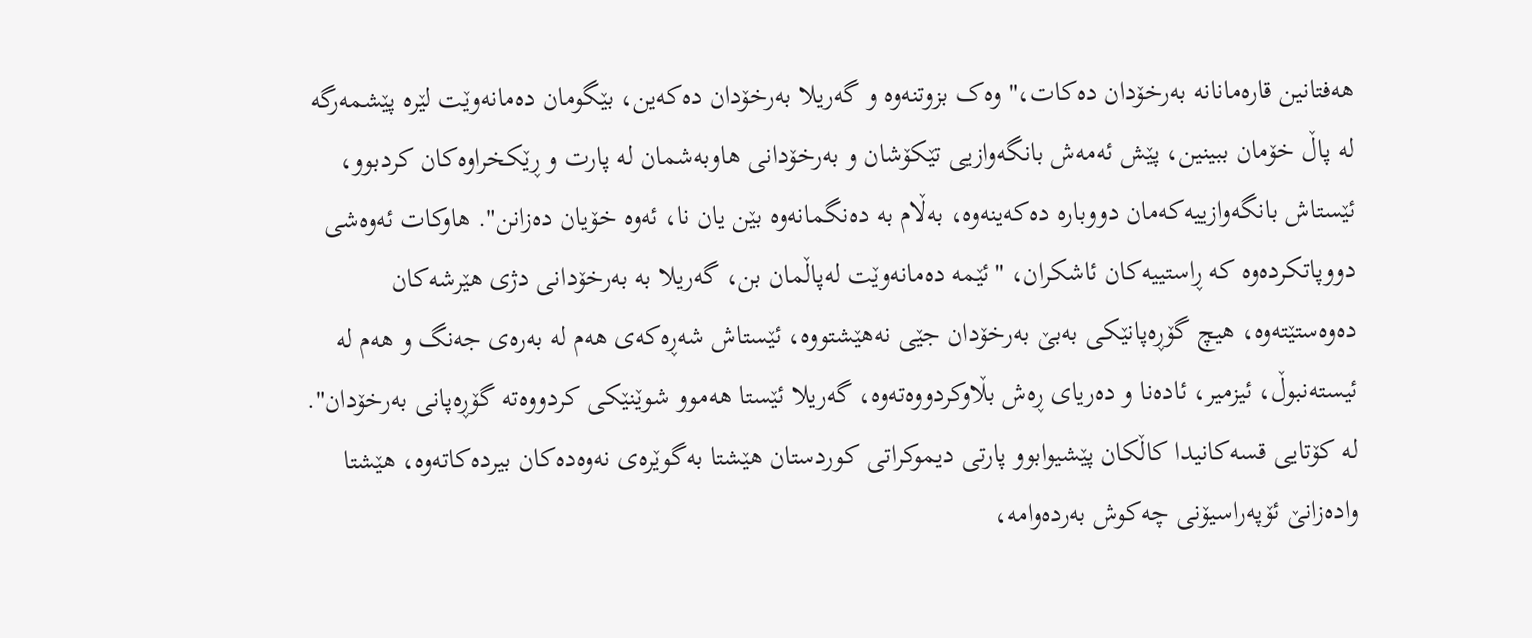هه‌فتانین قاره‌مانانه‌ به‌رخۆدان ده‌کات،" وه‌ک بزوتنه‌وه‌ و گه‌ریلا به‌رخۆدان ده‌که‌ین، بێگومان ده‌مانه‌وێت لێره‌ پێشمه‌رگه‌ له‌ پاڵ خۆمان ببینین، پێش ئه‌مه‌ش بانگه‌وازیى تێکۆشان و به‌رخۆدانى هاوبه‌شمان له‌ پارت و ڕێکخراوه‌کان کردبوو، ئێستاش بانگه‌وازییه‌که‌مان دووباره‌ ده‌که‌ینه‌وه‌، به‌ڵام به‌ ده‌نگمانه‌وه‌ بێن یان نا، ئه‌وه‌ خۆیان ده‌زانن". هاوکات ئه‌وه‌شى دووپاتکرده‌وه‌ که‌ ڕاستییه‌کان ئاشکران، "ئێمه‌ ده‌مانه‌وێت له‌پاڵمان بن، گه‌ریلا به‌ به‌رخۆدانى دژى هێرشه‌کان ده‌وه‌ستێته‌وه‌، هیچ گۆڕه‌پانێکى به‌بێ به‌رخۆدان جێى نه‌هێشتووه‌، ئێستاش شه‌ڕه‌که‌ى هه‌م له‌ به‌ره‌ى جه‌نگ و هه‌م له‌ ئیسته‌نبوڵ، ئیزمیر، ئاده‌نا و ده‌ریاى ڕه‌ش بڵاوکردووه‌ته‌وه‌، گه‌ریلا ئێستا هه‌موو شوێنێکى کردووه‌ته‌ گۆڕه‌پانى به‌رخۆدان". له‌ کۆتایى قسه‌کانیدا کاڵکان پێشیوابوو پارتی دیموکراتى کوردستان هێشتا به‌گوێره‌ى نه‌وه‌ده‌کان بیرده‌کاته‌وه‌، هێشتا واده‌زانێ ئۆپه‌راسیۆنى چه‌کوش به‌رده‌وامه‌،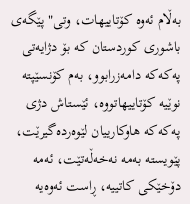به‌ڵام ئه‌وه‌ کۆتاییهات، وتى" پێگه‌ى باشورى کوردستان که‌ بۆ دژایه‌تى په‌که‌که‌ دامه‌زرابوو، به‌م کۆنسێپته‌ نوێیه‌ کۆتاییهاتووه‌، ئێستاش دژى په‌که‌که‌ هاوکارییان لێوه‌رده‌گیرێت، پێویسته‌ به‌مه‌ نه‌خه‌ڵه‌تێت، ئه‌مه‌ دۆخێکى کاتییه‌، ڕاست ئه‌وه‌یه‌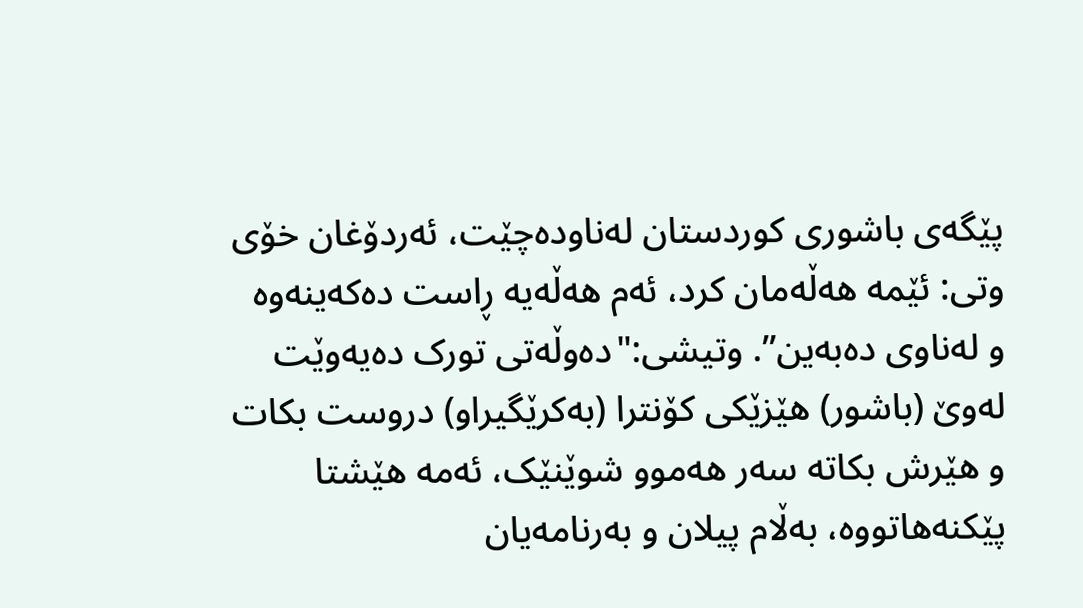پێگه‌ى باشورى کوردستان له‌ناوده‌چێت، ئه‌ردۆغان خۆى وتی: ئێمه‌ هه‌ڵه‌مان کرد، ئه‌م هه‌ڵه‌یه‌ ڕاست ده‌که‌ینه‌وه‌ و له‌ناوى ده‌به‌ین”. وتیشى:"ده‌وڵه‌تى تورک ده‌یه‌وێت له‌وێ (باشور) هێزێکى کۆنترا (به‌کرێگیراو) دروست بکات و هێرش بکاته‌ سه‌ر هه‌موو شوێنێک، ئه‌مه‌ هێشتا پێکنه‌هاتووه‌، به‌ڵام پیلان و به‌رنامه‌یان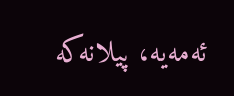ئه‌مه‌یه‌، پیلانه‌که‌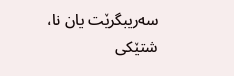سه‌ریبگرێت یان نا، شتێکى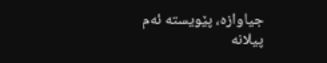جیاوازه‌، پێویسته‌ ئه‌م پیلانه‌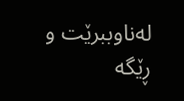له‌ناوببرێت و ڕێگه‌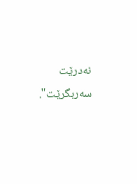نه‌درێت سه‌ربگرێت".